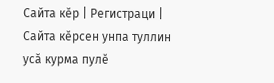Сайта кӗр | Регистраци | Сайта кӗрсен унпа туллин усӑ курма пулӗ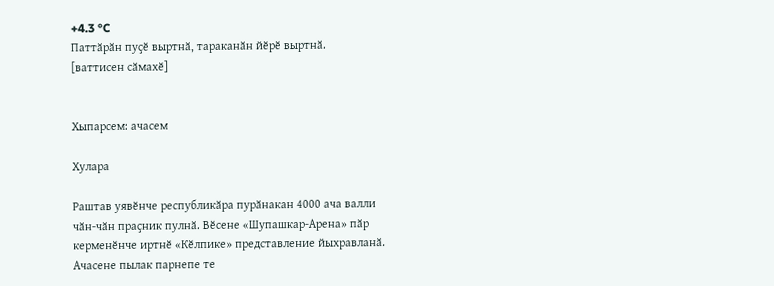+4.3 °C
Паттӑрӑн пуҫӗ выртнӑ, тараканӑн йӗрӗ выртнӑ.
[ваттисен сӑмахӗ]


Хыпарсем: ачасем

Хулара

Раштав уявӗнче республикӑра пурӑнакан 4000 ача валли чӑн-чӑн праҫник пулнӑ. Вӗсене «Шупашкар-Арена» пӑр керменӗнче иртнӗ «Кӗлпике» представление йыхравланӑ. Ачасене пылак парнепе те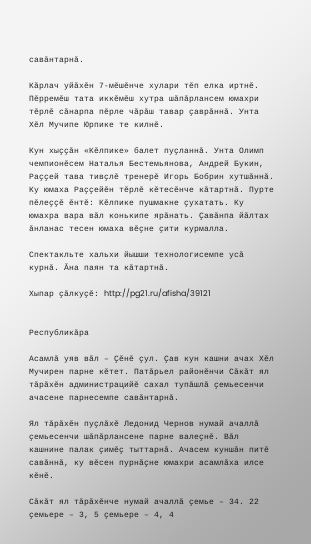савӑнтарнӑ.

Кӑрлач уйӑхӗн 7-мӗшӗнче хулари тӗп елка иртнӗ. Пӗрремӗш тата иккӗмӗш хутра шӑпӑрлансем юмахри тӗрлӗ сӑнарпа пӗрле чӑрӑш тавар ҫаврӑннӑ. Унта Хӗл Мучипе Юрпике те килнӗ.

Кун хыҫҫӑн «Кӗлпике» балет пуҫланнӑ. Унта Олимп чемпионӗсем Наталья Бестемьянова, Андрей Букин, Раҫҫей тава тивҫлӗ тренерӗ Игорь Бобрин хутшӑннӑ. Ку юмаха Раҫҫейӗн тӗрлӗ кӗтесӗнче кӑтартнӑ. Пурте пӗлеҫҫӗ ӗнтӗ: Кӗлпике пушмакне ҫухатать. Ку юмахра вара вӑл конькипе ярӑнать. Ҫавӑнпа йӑлтах ӑнланас тесен юмаха вӗҫне ҫити курмалла.

Спектакльте хальхи йышши технологисемпе усӑ курнӑ. Ӑна паян та кӑтартнӑ.

Хыпар ҫӑлкуҫӗ: http://pg21.ru/afisha/39121


Республикӑра

Асамлӑ уяв вӑл – Ҫӗнӗ ҫул. Ҫав кун кашни ачах Хӗл Мучирен парне кӗтет. Патӑрьел районӗнчи Сӑкӑт ял тӑрӑхӗн администрацийӗ сахал тупӑшлӑ ҫемьесенчи ачасене парнесемпе савӑнтарнӑ.

Ял тӑрӑхӗн пуҫлӑхӗ Ледонид Чернов нумай ачаллӑ ҫемьесенчи шӑпӑрлансене парне валеҫнӗ. Вӑл кашнине палак ҫимӗҫ тыттарнӑ. Ачасем куншӑн питӗ савӑннӑ, ку вӗсен пурнӑҫне юмахри асамлӑха илсе кӗнӗ.

Сӑкӑт ял тӑрӑхӗнче нумай ачаллӑ ҫемье – 34. 22 ҫемьере – 3, 5 ҫемьере – 4, 4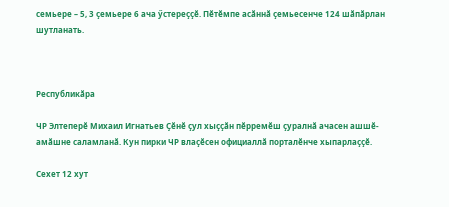семьере – 5, 3 ҫемьере 6 ача ӳстереҫҫӗ. Пӗтӗмпе асӑннӑ ҫемьесенче 124 шӑпӑрлан шутланать.



Республикӑра

ЧР Элтеперӗ Михаил Игнатьев Ҫӗнӗ ҫул хыҫҫӑн пӗрремӗш ҫуралнӑ ачасен ашшӗ-амӑшне саламланӑ. Кун пирки ЧР влаҫӗсен официаллӑ порталӗнче хыпарлаҫҫӗ.

Сехет 12 хут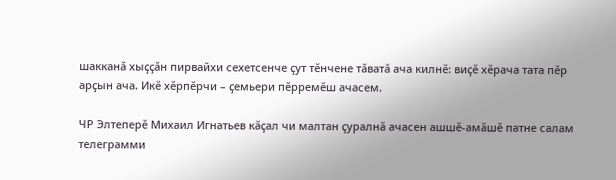шакканӑ хыҫҫӑн пирвайхи сехетсенче ҫут тӗнчене тӑватӑ ача килнӗ: виҫӗ хӗрача тата пӗр арҫын ача. Икӗ хӗрпӗрчи – ҫемьери пӗрремӗш ачасем.

ЧР Элтеперӗ Михаил Игнатьев кӑҫал чи малтан ҫуралнӑ ачасен ашшӗ-амӑшӗ патне салам телеграмми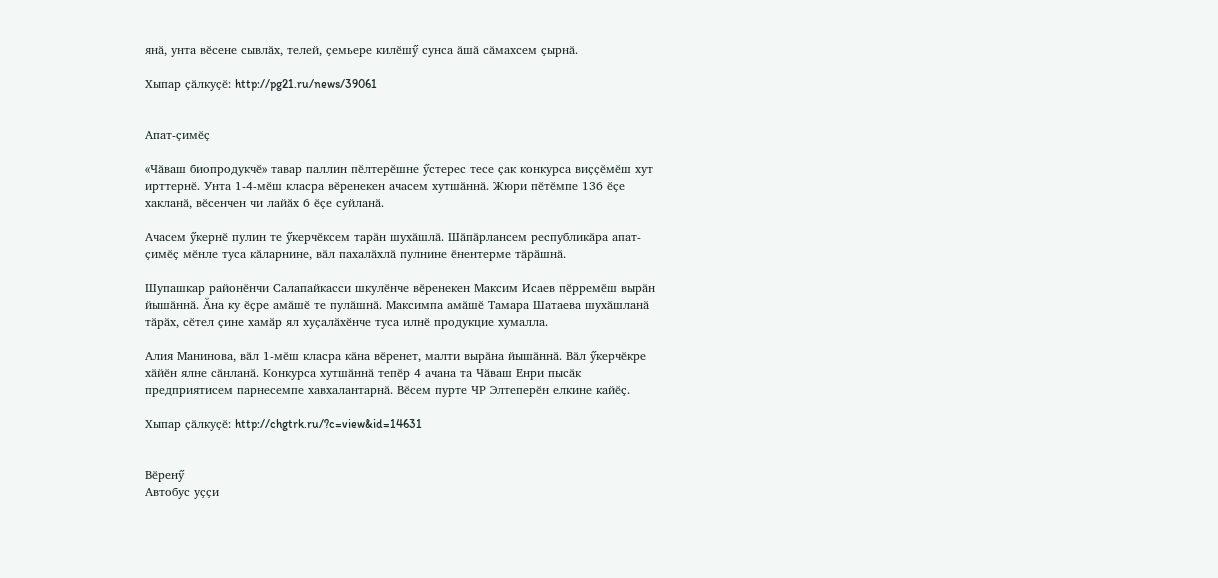янӑ, унта вӗсене сывлӑх, телей, ҫемьере килӗшӳ сунса ӑшӑ сӑмахсем ҫырнӑ.

Хыпар ҫӑлкуҫӗ: http://pg21.ru/news/39061


Апат-ҫимӗҫ

«Чӑваш биопродукчӗ» тавар паллин пӗлтерӗшне ӳстерес тесе ҫак конкурса виҫҫӗмӗш хут ирттернӗ. Унта 1-4-мӗш класра вӗренекен ачасем хутшӑннӑ. Жюри пӗтӗмпе 136 ӗҫе хакланӑ, вӗсенчен чи лайӑх 6 ӗҫе суйланӑ.

Ачасем ӳкернӗ пулин те ӳкерчӗксем тарӑн шухӑшлӑ. Шӑпӑрлансем республикӑра апат-ҫимӗҫ мӗнле туса кӑларнине, вӑл пахалӑхлӑ пулнине ӗнентерме тӑрӑшнӑ.

Шупашкар районӗнчи Салапайкасси шкулӗнче вӗренекен Максим Исаев пӗрремӗш вырӑн йышӑннӑ. Ӑна ку ӗҫре амӑшӗ те пулӑшнӑ. Максимпа амӑшӗ Тамара Шатаева шухӑшланӑ тӑрӑх, сӗтел ҫине хамӑр ял хуҫалӑхӗнче туса илнӗ продукцие хумалла.

Алия Манинова, вӑл 1-мӗш класра кӑна вӗренет, малти вырӑна йышӑннӑ. Вӑл ӳкерчӗкре хӑйӗн ялне сӑнланӑ. Конкурса хутшӑннӑ тепӗр 4 ачана та Чӑваш Енри пысӑк предприятисем парнесемпе хавхалантарнӑ. Вӗсем пурте ЧР Элтеперӗн елкине кайӗҫ.

Хыпар ҫӑлкуҫӗ: http://chgtrk.ru/?c=view&id=14631


Вӗренӳ
Автобус уҫҫи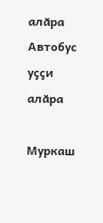алӑра
Автобус уҫҫи алӑра

Муркаш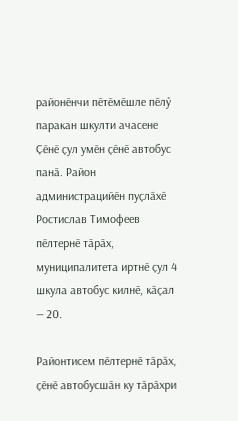районӗнчи пӗтӗмӗшле пӗлӳ паракан шкулти ачасене Ҫӗнӗ ҫул умӗн ҫӗнӗ автобус панӑ. Район администрацийӗн пуҫлӑхӗ Ростислав Тимофеев пӗлтернӗ тӑрӑх, муниципалитета иртнӗ ҫул 4 шкула автобус килнӗ, кӑҫал — 20.

Районтисем пӗлтернӗ тӑрӑх, ҫӗнӗ автобусшӑн ку тӑрӑхри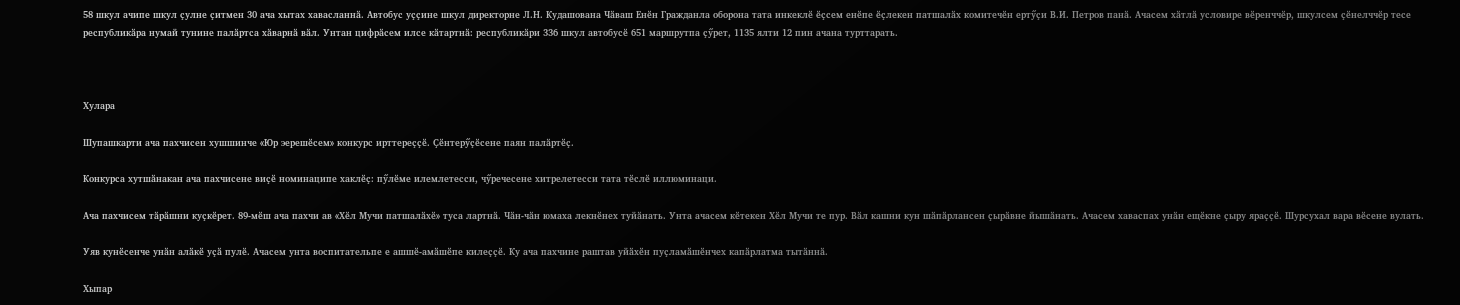58 шкул ачипе шкул ҫулне ҫитмен 30 ача хытах хавасланнӑ. Автобус уҫҫине шкул директорне Л.Н. Кудашована Чӑваш Енӗн Гражданла оборона тата инкеклӗ ӗҫсем енӗпе ӗҫлекен патшалӑх комитечӗн ертӳҫи В.И. Петров панӑ. Ачасем хӑтлӑ условире вӗренччӗр, шкулсем ҫӗнелччӗр тесе республикӑра нумай тунине палӑртса хӑварнӑ вӑл. Унтан цифрӑсем илсе кӑтартнӑ: республикӑри 336 шкул автобусӗ 651 маршрутпа ҫӳрет, 1135 ялти 12 пин ачана турттарать.



Хулара

Шупашкарти ача пахчисен хушшинче «Юр эерешӗсем» конкурс ирттереҫҫӗ. Ҫӗнтерӳҫӗсене паян палӑртӗҫ.

Конкурса хутшӑнакан ача пахчисене виҫӗ номинаципе хаклӗҫ: пӳлӗме илемлетесси, чӳречесене хитрелетесси тата тӗслӗ иллюминаци.

Ача пахчисем тӑрӑшни куҫкӗрет. 89-мӗш ача пахчи ав «Хӗл Мучи патшалӑхӗ» туса лартнӑ. Чӑн-чӑн юмаха лекнӗнех туйӑнать. Унта ачасем кӗтекен Хӗл Мучи те пур. Вӑл кашни кун шӑпӑрлансен ҫырӑвне йышӑнать. Ачасем хаваспах унӑн ещӗкне ҫыру яраҫҫӗ. Шурсухал вара вӗсене вулать.

Уяв кунӗсенче унӑн алӑкӗ уҫӑ пулӗ. Ачасем унта воспитательпе е ашшӗ-амӑшӗпе килеҫҫӗ. Ку ача пахчине раштав уйӑхӗн пуҫламӑшӗнчех капӑрлатма тытӑннӑ.

Хыпар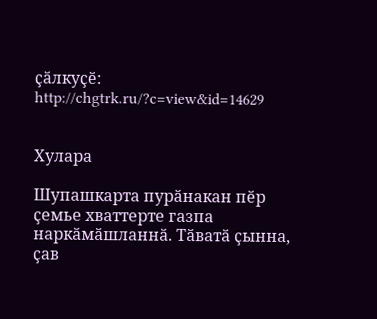ҫӑлкуҫӗ: http://chgtrk.ru/?c=view&id=14629


Хулара

Шупашкарта пурӑнакан пӗр ҫемье хваттерте газпа наркӑмӑшланнӑ. Тӑватӑ ҫынна, ҫав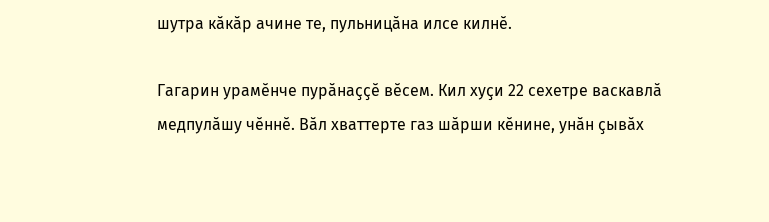шутра кӑкӑр ачине те, пульницӑна илсе килнӗ.

Гагарин урамӗнче пурӑнаҫҫӗ вӗсем. Кил хуҫи 22 сехетре васкавлӑ медпулӑшу чӗннӗ. Вӑл хваттерте газ шӑрши кӗнине, унӑн ҫывӑх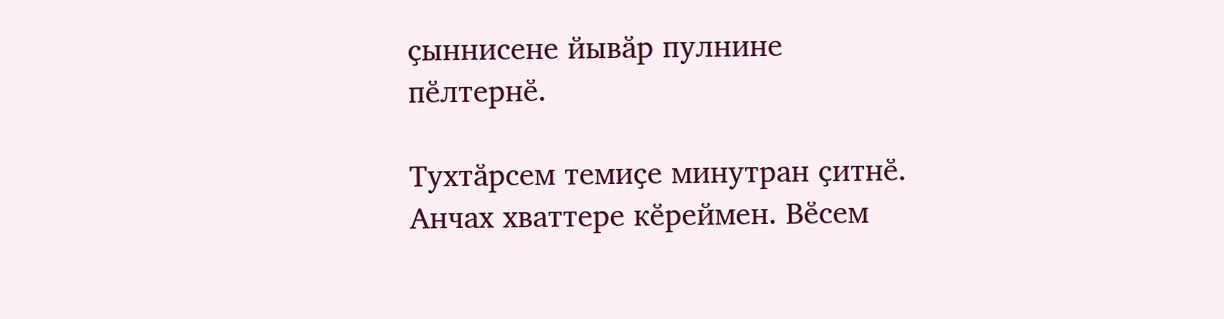ҫыннисене йывӑр пулнине пӗлтернӗ.

Тухтӑрсем темиҫе минутран ҫитнӗ. Анчах хваттере кӗреймен. Вӗсем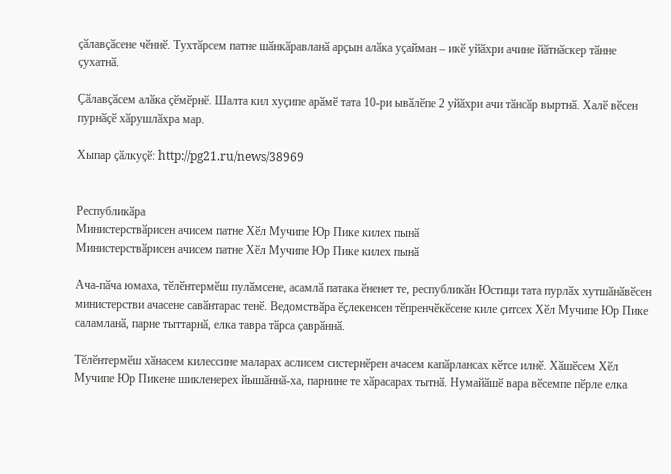ҫӑлавҫӑсене чӗннӗ. Тухтӑрсем патне шӑнкӑравланӑ арҫын алӑка уҫайман – икӗ уйӑхри ачине йӑтнӑскер тӑнне ҫухатнӑ.

Ҫӑлавҫӑсем алӑка ҫӗмӗрнӗ. Шалта кил хуҫипе арӑмӗ тата 10-ри ывӑлӗпе 2 уйӑхри ачи тӑнсӑр выртнӑ. Халӗ вӗсен пурнӑҫӗ хӑрушлӑхра мар.

Хыпар ҫӑлкуҫӗ: http://pg21.ru/news/38969


Республикӑра
Министерствӑрисен ачисем патне Хӗл Мучипе Юр Пике килех пынӑ
Министерствӑрисен ачисем патне Хӗл Мучипе Юр Пике килех пынӑ

Ача-пӑча юмаха, тӗлӗнтермӗш пулӑмсене, асамлӑ патака ӗненет те, республикӑн Юстици тата пурлӑх хутшӑнӑвӗсен министерстви ачасене савӑнтарас тенӗ. Ведомствӑра ӗҫлекенсен тӗпренчӗкӗсене киле ҫитсех Хӗл Мучипе Юр Пике саламланӑ, парне тыттарнӑ, елка тавра тӑрса ҫаврӑннӑ.

Тӗлӗнтермӗш хӑнасем килессине маларах аслисем систернӗрен ачасем капӑрлансах кӗтсе илнӗ. Хӑшӗсем Хӗл Мучипе Юр Пикене шикленерех йышӑннӑ-ха, парнине те хӑрасарах тытнӑ. Нумайӑшӗ вара вӗсемпе пӗрле елка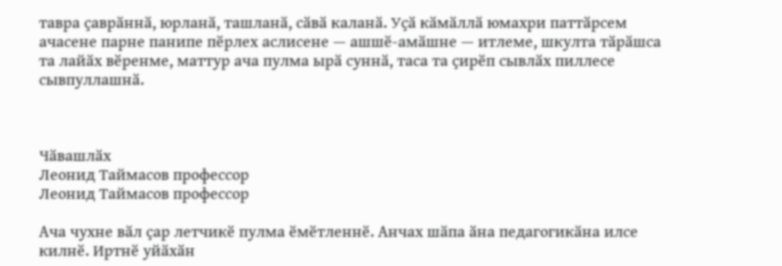тавра ҫаврӑннӑ, юрланӑ, ташланӑ, сӑвӑ каланӑ. Уҫӑ кӑмӑллӑ юмахри паттӑрсем ачасене парне панипе пӗрлех аслисене — ашшӗ-амӑшне — итлеме, шкулта тӑрӑшса та лайӑх вӗренме, маттур ача пулма ырӑ суннӑ, таса та ҫирӗп сывлӑх пиллесе сывпуллашнӑ.



Чӑвашлӑх
Леонид Таймасов профессор
Леонид Таймасов профессор

Ача чухне вӑл ҫар летчикӗ пулма ӗмӗтленнӗ. Анчах шӑпа ӑна педагогикӑна илсе килнӗ. Иртнӗ уйӑхӑн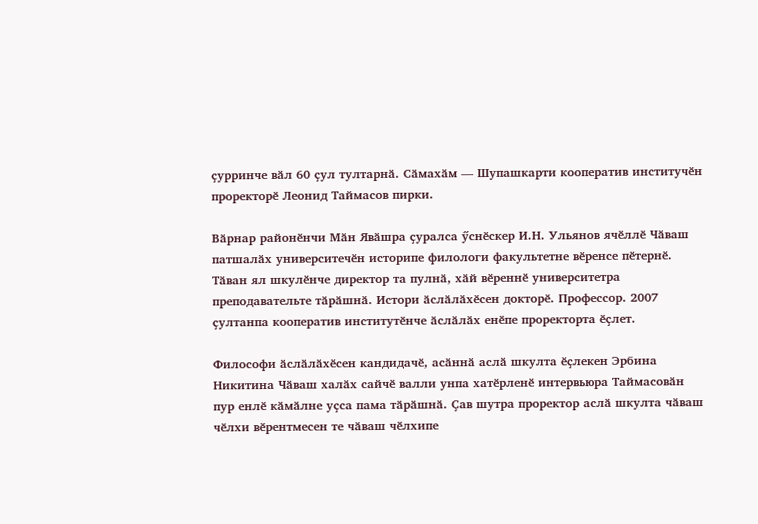ҫурринче вӑл 60 ҫул тултарнӑ. Сӑмахӑм — Шупашкарти кооператив институчӗн проректорӗ Леонид Таймасов пирки.

Вӑрнар районӗнчи Мӑн Явӑшра ҫуралса ӳснӗскер И.Н. Ульянов ячӗллӗ Чӑваш патшалӑх университечӗн историпе филологи факультетне вӗренсе пӗтернӗ. Тӑван ял шкулӗнче директор та пулнӑ, хӑй вӗреннӗ университетра преподавательте тӑрӑшнӑ. Истори ӑслӑлӑхӗсен докторӗ. Профессор. 2007 ҫултанпа кооператив институтӗнче ӑслӑлӑх енӗпе проректорта ӗҫлет.

Философи ӑслӑлӑхӗсен кандидачӗ, асӑннӑ аслӑ шкулта ӗҫлекен Эрбина Никитина Чӑваш халӑх сайчӗ валли унпа хатӗрленӗ интервьюра Таймасовӑн пур енлӗ кӑмӑлне уҫса пама тӑрӑшнӑ. Ҫав шутра проректор аслӑ шкулта чӑваш чӗлхи вӗрентмесен те чӑваш чӗлхипе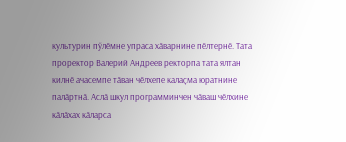культурин пӳлӗмне упраса хӑварнине пӗлтернӗ. Тата проректор Валерий Андреев ректорпа тата ялтан килнӗ ачасемпе тӑван чӗлхепе калаҫма юратнине палӑртнӑ. Аслӑ шкул программинчен чӑваш чӗлхине кӑлӑхах кӑларса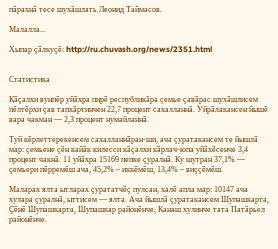пӑрахнӑ тесе шухӑшлать Леонид Таймасов.

Малалла...

Хыпар ҫӑлкуҫӗ: http://ru.chuvash.org/news/2351.html


Статистика

Кӑҫалхи вунпӗр уйӑхра пирӗ республикӑра ҫемье ҫавӑрас шухӑшлисем пӗлтӗрхи ҫав тапхӑртинчен 22,7 процент сахалланнӑ. Уйрӑлакансен йышӗ вара чакман — 2,3 процент нумайланнӑ.

Туй кӗрлеттерекенсем сахалланнӑран-ши, ача ҫуратакансем те йышлӑ мар: ҫемьене ҫӗн кайӑк килесси кӑҫалхи кӑрлач-юпа уйӑхӗсенче 3,4 процент чакнӑ. 11 уйӑхра 15169 пепке ҫуралнӑ. Ку шутран 37,1% — ҫемьери пӗрремӗш ача, 45,2% – иккӗмӗш, 13,4% – виҫҫӗмӗш.

Маларах ялта ытларах ҫурататчӗҫ пулсан, халӗ апла мар: 10147 ача хулара ҫуралнӑ, ыттисем — ялта. Ача йышлӑ ҫуратакансем Шупашкарта, Ҫӗнӗ Шупашкарта, Шупашкар районӗнче, Канаш хулинче тата Патӑрьел районӗнче.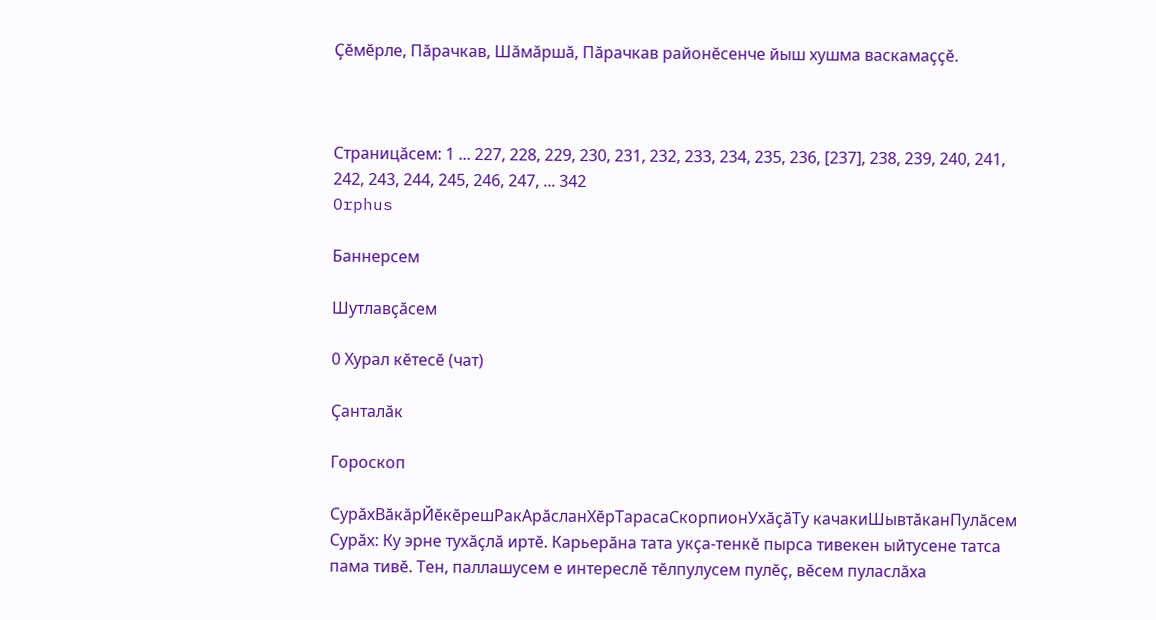Ҫӗмӗрле, Пӑрачкав, Шӑмӑршӑ, Пӑрачкав районӗсенче йыш хушма васкамаҫҫӗ.



Страницӑсем: 1 ... 227, 228, 229, 230, 231, 232, 233, 234, 235, 236, [237], 238, 239, 240, 241, 242, 243, 244, 245, 246, 247, ... 342
Orphus

Баннерсем

Шутлавҫӑсем

0 Хурал кӗтесӗ (чат)

Ҫанталӑк

Гороскоп

СурӑхВӑкӑрЙӗкӗрешРакАрӑсланХӗрТарасаСкорпионУхӑҫӑТу качакиШывтӑканПулӑсем
Сурӑх: Ку эрне тухӑҫлӑ иртӗ. Карьерӑна тата укҫа-тенкӗ пырса тивекен ыйтусене татса пама тивӗ. Тен, паллашусем е интереслӗ тӗлпулусем пулӗҫ, вӗсем пуласлӑха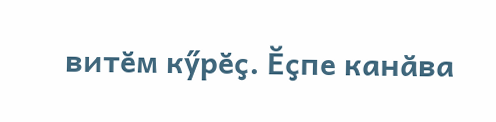витӗм кӳрӗҫ. Ӗҫпе канӑва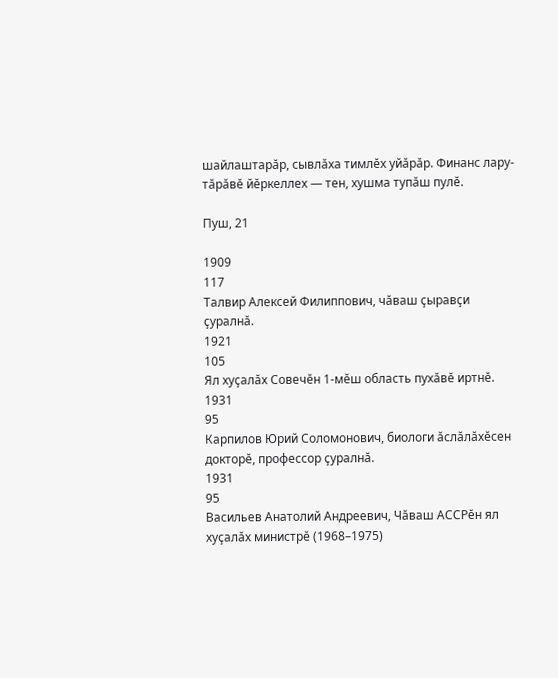шайлаштарӑр, сывлӑха тимлӗх уйӑрӑр. Финанс лару-тӑрӑвӗ йӗркеллех — тен, хушма тупӑш пулӗ.

Пуш, 21

1909
117
Талвир Алексей Филиппович, чӑваш ҫыравҫи ҫуралнӑ.
1921
105
Ял хуҫалӑх Совечӗн 1-мӗш область пухӑвӗ иртнӗ.
1931
95
Карпилов Юрий Соломонович, биологи ӑслӑлӑхӗсен докторӗ, профессор ҫуралнӑ.
1931
95
Васильев Анатолий Андреевич, Чӑваш АССРӗн ял хуҫалӑх министрӗ (1968–1975)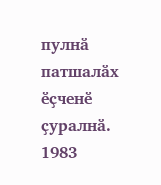пулнӑ патшалӑх ӗҫченӗ ҫуралнӑ.
1983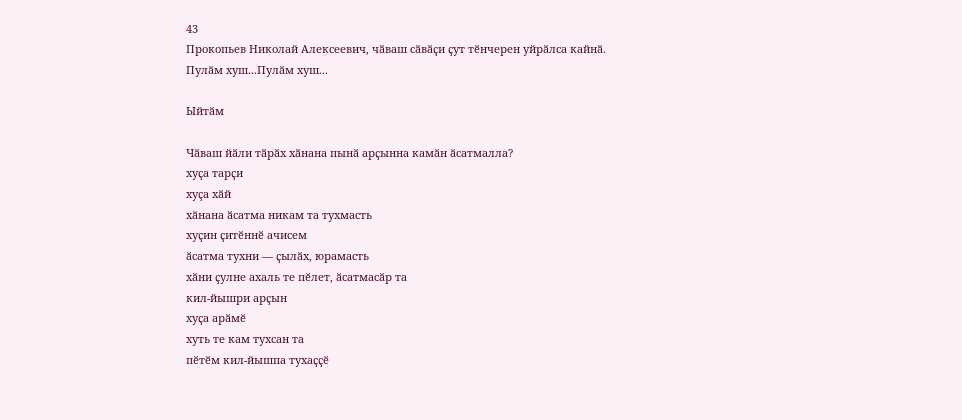43
Прокопьев Николай Алексеевич, чӑваш сӑвӑҫи ҫут тӗнчерен уйрӑлса кайнӑ.
Пулӑм хуш...Пулӑм хуш...

Ыйтӑм

Чӑваш йӑли тӑрӑх хӑнана пынӑ арҫынна камӑн ӑсатмалла?
хуҫа тарҫи
хуҫа хӑй
хӑнана ӑсатма никам та тухмасть
хуҫин ҫитӗннӗ ачисем
ӑсатма тухни — ҫылӑх, юрамасть
хӑни ҫулне ахаль те пӗлет, ӑсатмасӑр та
кил-йышри арҫын
хуҫа арӑмӗ
хуть те кам тухсан та
пӗтӗм кил-йышпа тухаҫҫӗ